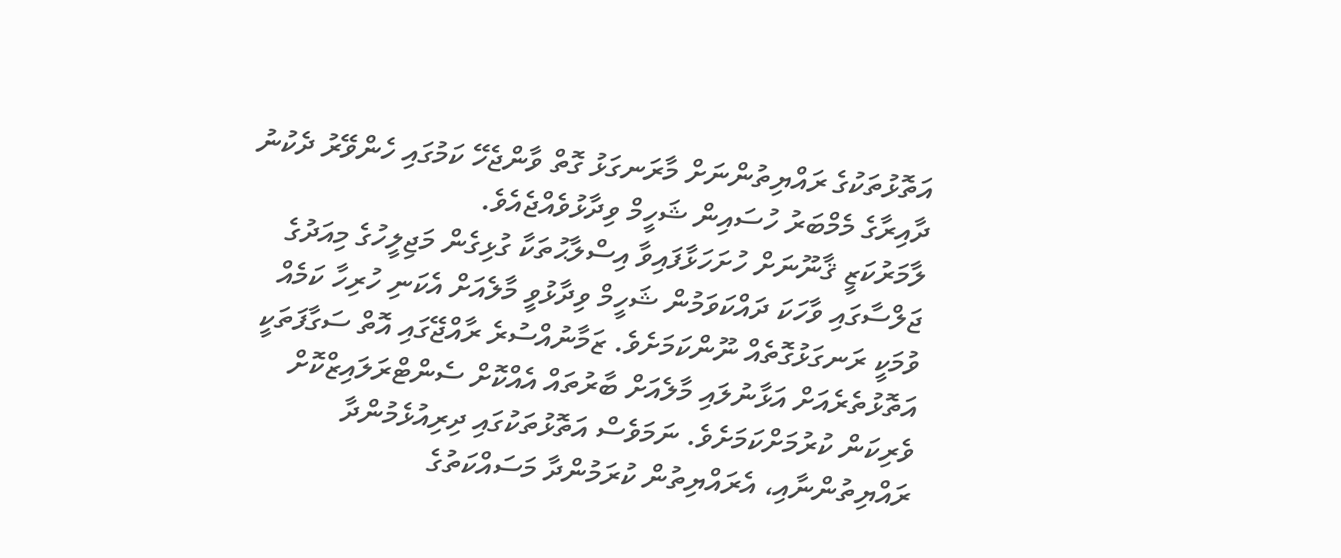އަތޮޅުތަކުގެ ރައްޔިތުންނަށް މާރަނގަޅު ގޮތް ވާންޖެހޭ ކަމުގައި ހެންވޭރު ދެކުނު ދާއިރާގެ މެމްބަރު ހުސައިން ޝަހީމް ވިދާޅުވެއްޖެއެވެ.
ލާމަރުކަޒީ ޤާނޫނަށް ހުށަހަޅާފައިވާ އިސްލާޙުތަކާ ގުޅިގެން މަޖިލީހުގެ މިއަދުގެ ޖަލްސާގައި ވާހަކަ ދައްކަވަމުން ޝަހީމް ވިދާޅުވީ މާލެއަށް އެކަނި ހުރިހާ ކަމެއް ވުމަކީ ރަނގަޅުގޮތެއް ނޫންކަމަށެވެ. ޒަމާނުއްސުރެ ރާއްޖޭގައި އޮތް ސަގާފަތަކީ އަތޮޅުތެރެއަށް އަޅާނުލައި މާލެއަށް ބާރުތައް އެއްކޮށް ސެންޓްރަލައިޒްކޮށް ވެރިކަން ކުރުމަށްކަމަށެވެ. ނަމަވެސް އަތޮޅުތަކުގައި ދިރިއުޅެމުންދާ ރައްޔިތުންނާއި، އެރައްޔިތުން ކުރަމުންދާ މަސައްކަތުގެ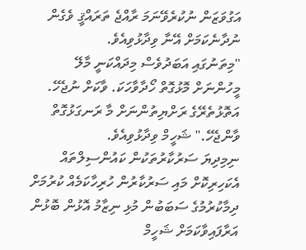އަގުވަޒަން ނުކުރެވޭނަމަ ރާއްޖެ ތަރައްޤީ ވެގެން ނުދާނެކަމަށް އޭނާ ވިދާޅުވިއެވެ.
"މިތަނުގައި އަބަދުވެސް މިދައްކަނީ މާލޭ މީހުންނަށް މޮޅުގޮތް ހޯދާވާހަކަ. ވާކަށް ނުޖެހޭ. އަތޮޅުތެރޭގެ ރަށްޔިތުންނަށް މާ ރަނގަޅުގޮތް ވާންޖެހޭ." ޝަހީމް ވިދާޅުވިއެވެ.
ނިމިދިޔަ ސަރުކާރުތަކުން ކައުންސިލްތައް އެކަހިރިކޮށް މައި ސަރުކާރުން ހުރިހާކަމެއް ކުރުމަށް ދިމާކުރުމުގެ ސަބަބުން މުޅި ނިޒާމު އޮޅުން ބޮޅުން އަރާފައިވާކަމަށް ޝަހީމް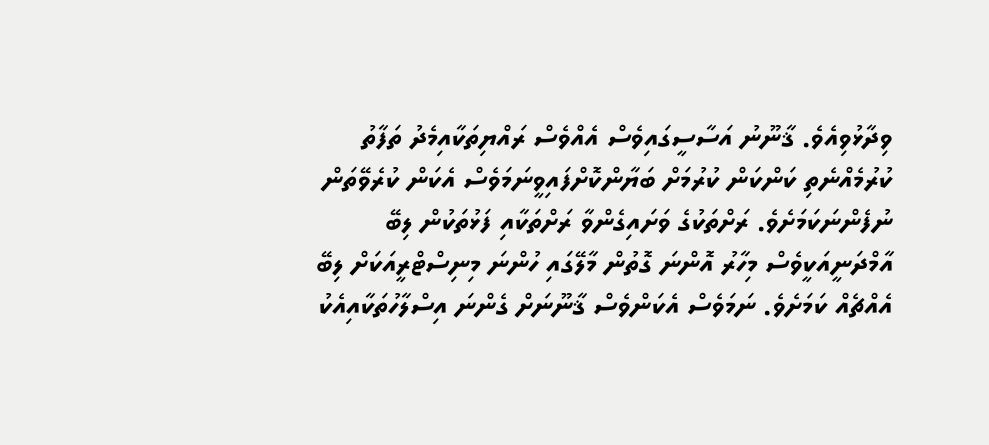ވިދާޅުވިއެވެ. ޤާނޫނު އަސާސީގައިވެސް އެއްވެސް ރައްޔިތަކާއިމެދު ތަފާތު ކުރުމެއްނެތި ކަންކަން ކުރުމަށް ބަޔާންކޮށްފައިވީނަމަވެސް އެކަން ކުރެވޭތަން ނުފެންނަކަމަށެވެ. ރަށްތަކުގެ ވަށައިގެންވާ ރަށްތަކާއި ފަޅުތަކުން ލިބޭ އާމްދަނީއަކީވެސް މިހާރު އޮންނަ ގޮތުން މާލޭގައި ހުންނަ މިނިސްޓްރީއަކަށް ލިބޭ އެއްޗެއް ކަމަށެވެ. ނަމަވެސް އެކަންވެސް ޤާނޫނަށް ގެންނަ އިސްލާހުތަކާއިއެކު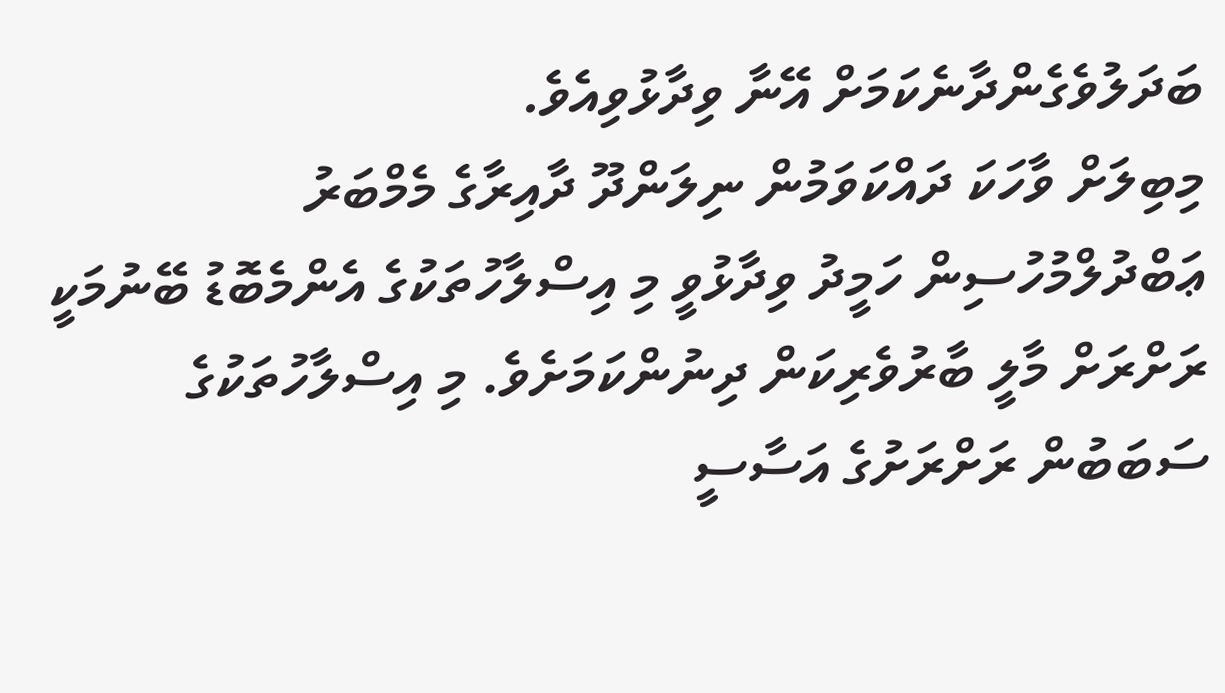ބަދަލުވެގެންދާނެކަމަށް އޭނާ ވިދާޅުވިއެވެ.
މިބިލަށް ވާހަކަ ދައްކަވަމުން ނިލަންދޫ ދާއިރާގެ މެމްބަރު ޢަބްދުލްމުހުސިން ހަމީދު ވިދާޅުވީ މި އިސްލާހުތަކުގެ އެންމެބޮޑު ބޭނުމަކީ ރަށްރަށް މާލީ ބާރުވެރިކަން ދިނުންކަމަށެވެ. މި އިސްލާހުތަކުގެ ސަބަބުން ރަށްރަށުގެ އަސާސީ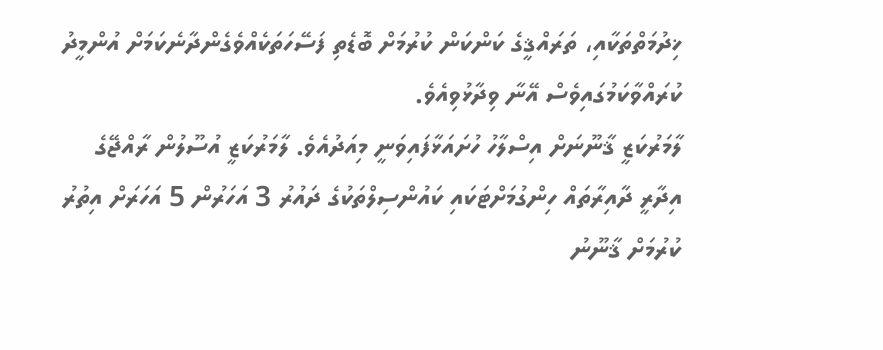ޚިދުމަތްތަކާއި، ތަރައްޤީގެ ކަންކަން ކުރުމަށް ބޮޑެތި ފަސޭހަތަކެއްވެގެންދާނެކަމަށް އުންމީދު ކުރައްވާކަމުގައިވެސް އޭނާ ވިދާޅުވިއެވެ.
ލާމަރުކަޒީ ޤާނޫނަށް އިސްލާހު ހުށައަޅާފައިވަނީ މިއަދުއެވެ. ލާމަރުކަޒީ އުސޫލުން ރާއްޖޭގެ އިދާރީ ދާއިރާތައް ހިންގުމަށްޓަކައި ކައުންސިލްތަކުގެ ދައުރު 3 އަހަރުން 5 އަހަރަށް އިތުރު ކުރުމަށް ޤާނޫނު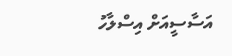އަސާސީއަށް އިސްލާހު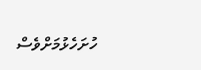ހުށަހެޅުމަށްވެސް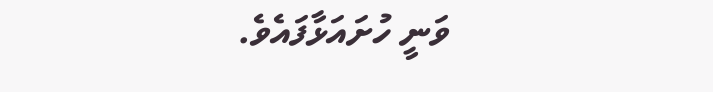ވަނީ ހުށައަޅާފައެވެ.